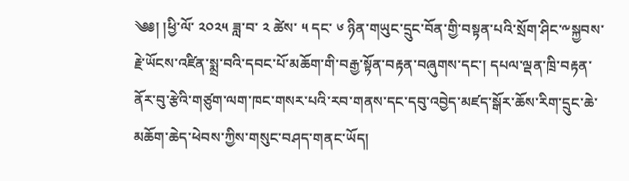༄༅། །ཕྱི་ལོ་ ༢༠༢༥ ཟླ་བ་ ༢ ཚེས་ ༥ དང་ ༦ ཉིན་གཡུང་དྲུང་བོན་གྱི་བསྟན་པའི་སྲོག་ཤིང་༸སྐྱབས་རྗེ་ཡོངས་འཛིན་སྨྲ་བའི་དབང་པོ་མཆོག་གི་བརྒྱ་སྟོན་བརྟན་བཞུགས་དང་། དཔལ་ལྡན་ཁྲི་བརྟན་ནོར་བུ་རྩེའི་གཙུག་ལག་ཁང་གསར་པའི་རབ་གནས་དང་དབུ་འབྱེད་མཛད་སྒོར་ཆོས་རིག་དྲུང་ཆེ་མཆོག་ཆེད་ཕེབས་ཀྱིས་གསུང་བཤད་གནང་ཡོད།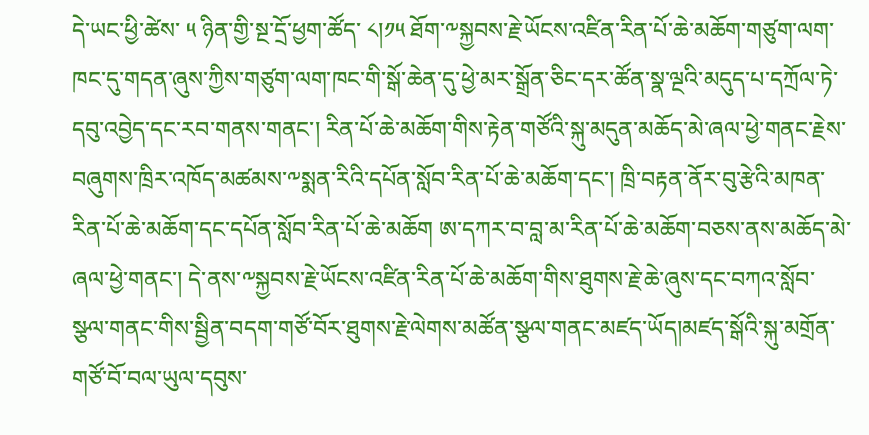དེ་ཡང་ཕྱི་ཚེས་ ༥ ཉིན་གྱི་སྔ་དྲོ་ཕྱག་ཚོད་ ༨།༡༥ ཐོག་༸སྐྱབས་རྗེ་ཡོངས་འཛིན་རིན་པོ་ཆེ་མཆོག་གཙུག་ལག་ཁང་དུ་གདན་ཞུས་ཀྱིས་གཙུག་ལག་ཁང་གི་སྒོ་ཆེན་དུ་ཕྱེ་མར་སྒྲོན་ཅིང་དར་ཚོན་སྣ་ལྔའི་མདུད་པ་དཀྲོལ་ཏེ་དབུ་འབྱེད་དང་རབ་གནས་གནང་། རིན་པོ་ཆེ་མཆོག་གིས་རྟེན་གཙོའི་སྐུ་མདུན་མཆོད་མེ་ཞལ་ཕྱེ་གནང་རྗེས་བཞུགས་ཁྲིར་འཁོད་མཚམས་༸སྨན་རིའི་དཔོན་སློབ་རིན་པོ་ཆེ་མཆོག་དང་། ཁྲི་བརྟན་ནོར་བུ་རྩེའི་མཁན་རིན་པོ་ཆེ་མཆོག་དང་དཔོན་སློབ་རིན་པོ་ཆེ་མཆོག ཨ་དཀར་བ་བླ་མ་རིན་པོ་ཆེ་མཆོག་བཅས་ནས་མཆོད་མེ་ཞལ་ཕྱེ་གནང་། དེ་ནས་༸སྐྱབས་རྗེ་ཡོངས་འཛིན་རིན་པོ་ཆེ་མཆོག་གིས་ཐུགས་རྗེ་ཆེ་ཞུས་དང་བཀའ་སློབ་སྩལ་གནང་གིས་སྦྱིན་བདག་གཙོ་བོར་ཐུགས་རྗེ་ལེགས་མཚོན་སྩལ་གནང་མཛད་ཡོད།མཛད་སྒོའི་སྐུ་མགྲོན་གཙོ་བོ་བལ་ཡུལ་དབུས་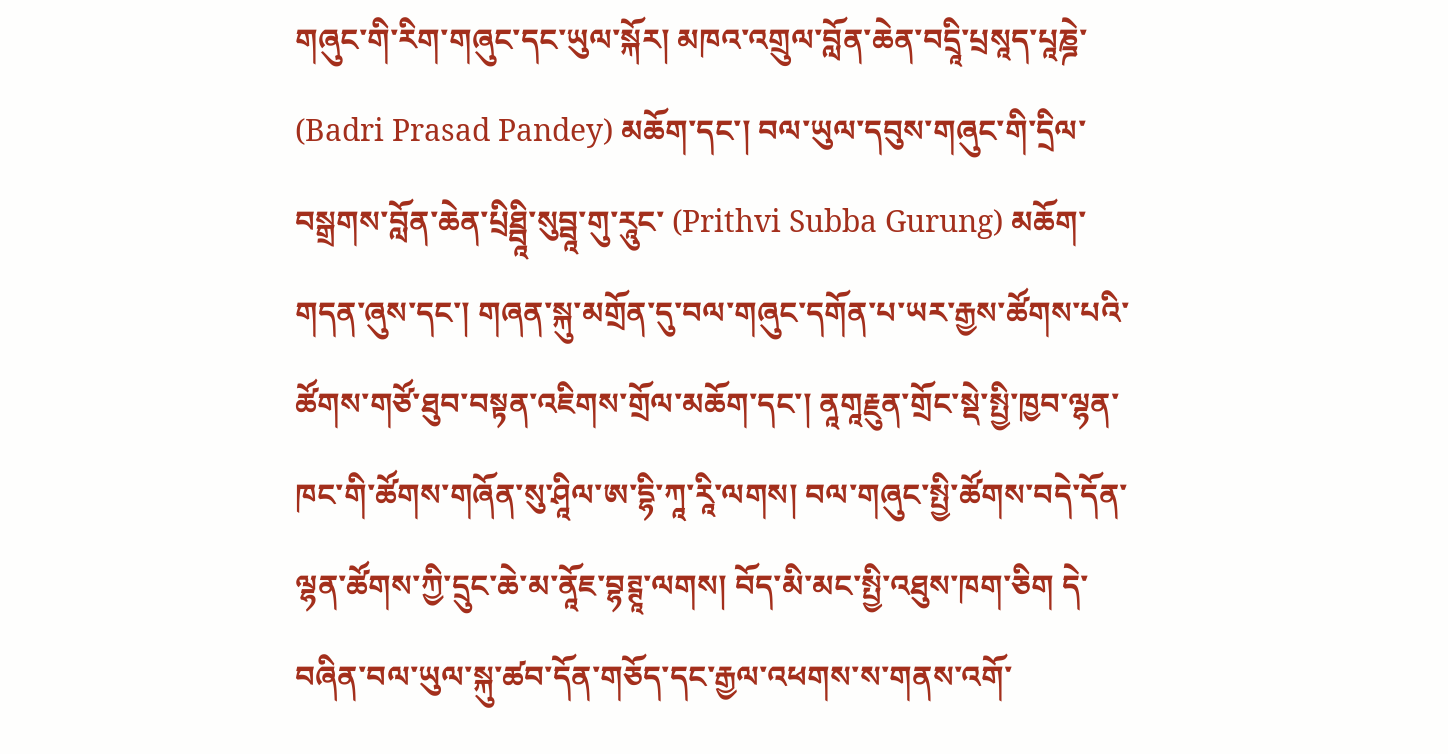གཞུང་གི་རིག་གཞུང་དང་ཡུལ་སྐོར། མཁའ་འགྲུལ་བློན་ཆེན་བདྲཱི་པྲསཱད་པཱཎྜེ་ (Badri Prasad Pandey) མཆོག་དང་། བལ་ཡུལ་དབུས་གཞུང་གི་དྲིལ་བསྒྲགས་བློན་ཆེན་པྲིཐྦཱི་སུབྦཱ་གུ་རཱུང་ (Prithvi Subba Gurung) མཆོག་གདན་ཞུས་དང་། གཞན་སྐུ་མགྲོན་དུ་བལ་གཞུང་དགོན་པ་ཡར་རྒྱས་ཚོགས་པའི་ཚོགས་གཙོ་ཐུབ་བསྟན་འཇིགས་གྲོལ་མཆོག་དང་། ནཱགཱརྗུན་གྲོང་སྡེ་སྤྱི་ཁྱབ་ལྷན་ཁང་གི་ཚོགས་གཞོན་སུ་ཤཱིལ་ཨ་དྷི་ཀཱ་རཱི་ལགས། བལ་གཞུང་སྤྱི་ཚོགས་བདེ་དོན་ལྷན་ཚོགས་ཀྱི་དྲུང་ཆེ་མ་ནཱོཇ་བྷཊྚཱ་ལགས། བོད་མི་མང་སྤྱི་འཐུས་ཁག་ཅིག དེ་བཞིན་བལ་ཡུལ་སྐུ་ཚབ་དོན་གཅོད་དང་རྒྱལ་འཕགས་ས་གནས་འགོ་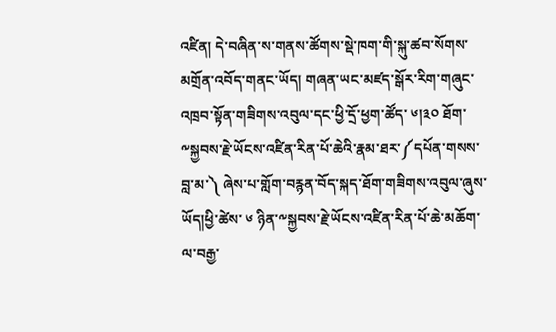འཛིན། དེ་བཞིན་ས་གནས་ཚོགས་སྡེ་ཁག་གི་སྐུ་ཚབ་སོགས་མགྲོན་འབོད་གནང་ཡོད། གཞན་ཡང་མཛད་སྒོར་རིག་གཞུང་འཁྲབ་སྟོན་གཟིགས་འབུལ་དང་ཕྱི་དྲོ་ཕྱག་ཚོད་ ༦།༣༠ ཐོག་༸སྐྱབས་རྗེ་ཡོངས་འཛིན་རིན་པོ་ཆེའི་རྣམ་ཐར་༼དཔོན་གསས་བླ་མ་༽ ཞེས་པ་གློག་བརྙན་བོད་སྐད་ཐོག་གཟིགས་འབུལ་ཞུས་ཡོད།ཕྱི་ཚེས་ ༦ ཉིན་༸སྐྱབས་རྗེ་ཡོངས་འཛིན་རིན་པོ་ཆེ་མཆོག་ལ་བརྒྱ་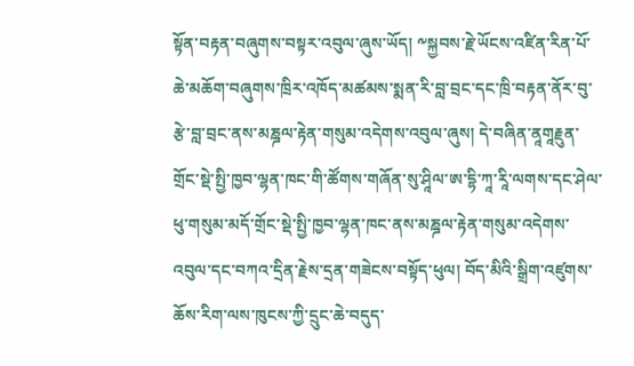སྟོན་བརྟན་བཞུགས་བསྟར་འབུལ་ཞུས་ཡོད། ༸སྐྱབས་རྗེ་ཡོངས་འཛིན་རིན་པོ་ཆེ་མཆོག་བཞུགས་ཁྲིར་འཁོད་མཚམས་སྨན་རི་བླ་བྲང་དང་ཁྲི་བརྟན་ནོར་བུ་རྩེ་བླ་བྲང་ནས་མཎྜལ་རྟེན་གསུམ་འདེགས་འབུལ་ཞུས། དེ་བཞིན་ནཱགཱརྗུན་གྲོང་སྡེ་སྤྱི་ཁྱབ་ལྷན་ཁང་གི་ཚོགས་གཞོན་སུ་ཤཱིལ་ཨ་དྷི་ཀཱ་རཱི་ལགས་དང་ཤེལ་ཕུ་གསུམ་མདོ་གྲོང་སྡེ་སྤྱི་ཁྱབ་ལྷན་ཁང་ནས་མཎྜལ་རྟེན་གསུམ་འདེགས་འབུལ་དང་བཀའ་དྲིན་རྗེས་དྲན་གཟེངས་བསྟོད་ཕུལ། བོད་མིའི་སྒྲིག་འཛུགས་ཆོས་རིག་ལས་ཁུངས་ཀྱི་དྲུང་ཆེ་བདུད་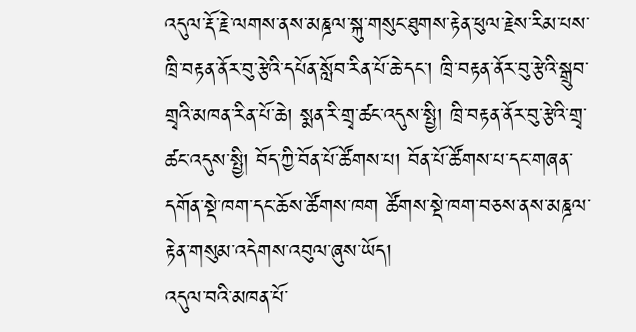འདུལ་རྡོ་རྗེ་ལགས་ནས་མཎྜལ་སྐུ་གསུང་ཐུགས་རྟེན་ཕུལ་རྗེས་རིམ་པས་ཁྲི་བརྟན་ནོར་བུ་རྩེའི་དཔོན་སློབ་རིན་པོ་ཆེ་དང་། ཁྲི་བརྟན་ནོར་བུ་རྩེའི་སྒྲུབ་གྲྭའི་མཁན་རིན་པོ་ཆེ། སྨན་རི་གྲྭ་ཚང་འདུས་སྤྱི། ཁྲི་བརྟན་ནོར་བུ་རྩེའི་གྲྭ་ཚང་འདུས་སྤྱི། བོད་ཀྱི་བོན་པོ་ཚོགས་པ། བོན་པོ་ཚོགས་པ་དང་གཞན་དགོན་སྡེ་ཁག་དང་ཆོས་ཚོགས་ཁག ཚོགས་སྡེ་ཁག་བཅས་ནས་མཎྜལ་རྟེན་གསུམ་འདེགས་འབུལ་ཞུས་ཡོད།
འདུལ་བའི་མཁན་པོ་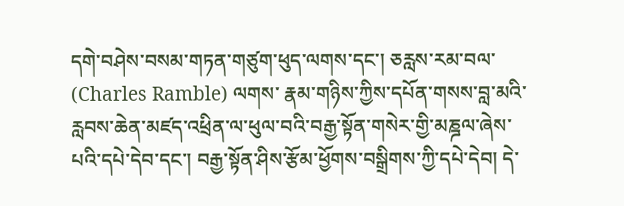དགེ་བཤེས་བསམ་གཏན་གཙུག་ཕུད་ལགས་དང་། ཅརླས་རམ་བལ་ (Charles Ramble) ལགས་ རྣམ་གཉིས་ཀྱིས་དཔོན་གསས་བླ་མའི་རླབས་ཆེན་མཛད་འཕྲིན་ལ་ཕུལ་བའི་བརྒྱ་སྟོན་གསེར་གྱི་མཎྜལ་ཞེས་པའི་དཔེ་དེབ་དང་། བརྒྱ་སྟོན་ཤིས་རྩོམ་ཕྱོགས་བསྒྲིགས་ཀྱི་དཔེ་དེབ། དེ་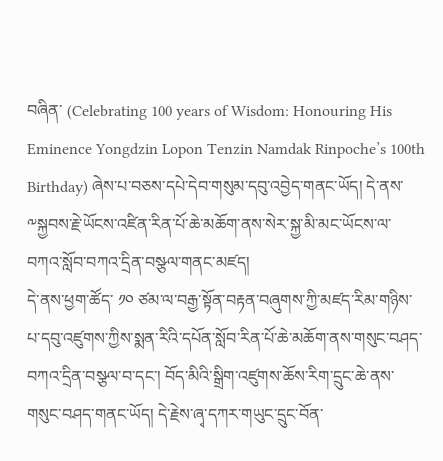བཞིན་ (Celebrating 100 years of Wisdom: Honouring His Eminence Yongdzin Lopon Tenzin Namdak Rinpoche’s 100th Birthday) ཞེས་པ་བཅས་དཔེ་དེབ་གསུམ་དབུ་འབྱེད་གནང་ཡོད། དེ་ནས་༸སྐྱབས་རྗེ་ཡོངས་འཛིན་རིན་པོ་ཆེ་མཆོག་ནས་སེར་སྐྱ་མི་མང་ཡོངས་ལ་བཀའ་སློབ་བཀའ་དྲིན་བསྩལ་གནང་མཛད།
དེ་ནས་ཕྱག་ཚོད་ ༡༠ ཙམ་ལ་བརྒྱ་སྟོན་བརྟན་བཞུགས་ཀྱི་མཛད་རིམ་གཉིས་པ་དབུ་འཛུགས་ཀྱིས་སྨན་རིའི་དཔོན་སློབ་རིན་པོ་ཆེ་མཆོག་ནས་གསུང་བཤད་བཀའ་དྲིན་བསྩལ་བ་དང་། བོད་མིའི་སྒྲིག་འཛུགས་ཆོས་རིག་དྲུང་ཆེ་ནས་གསུང་བཤད་གནང་ཡོད། དེ་རྗེས་ཞྭ་དཀར་གཡུང་དྲུང་བོན་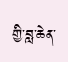གྱི་བླ་ཆེན་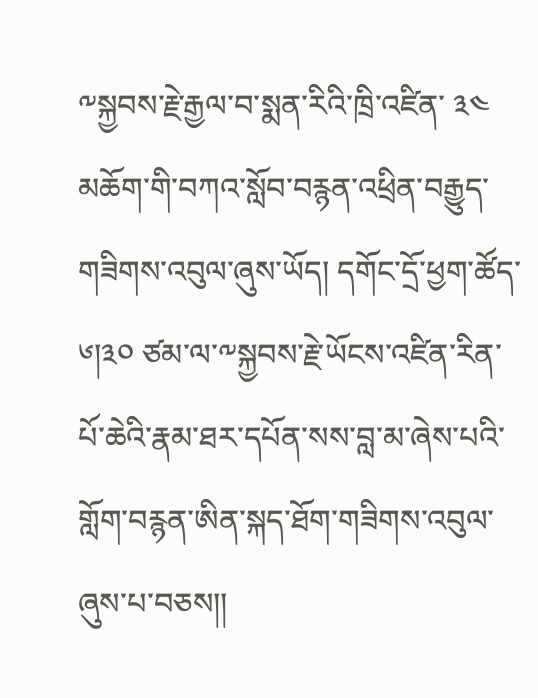༸སྐྱབས་རྗེ་རྒྱལ་བ་སྨན་རིའི་ཁྲི་འཛིན་ ༣༤ མཆོག་གི་བཀའ་སློབ་བརྙན་འཕྲིན་བརྒྱུད་གཟིགས་འབུལ་ཞུས་ཡོད། དགོང་དྲོ་ཕྱག་ཚོད་ ༦།༣༠ ཙམ་ལ་༸སྐྱབས་རྗེ་ཡོངས་འཛིན་རིན་པོ་ཆེའི་རྣམ་ཐར་དཔོན་སས་བླ་མ་ཞེས་པའི་གློག་བརྙན་ཨིན་སྐད་ཐོག་གཟིགས་འབུལ་ཞུས་པ་བཅས།།